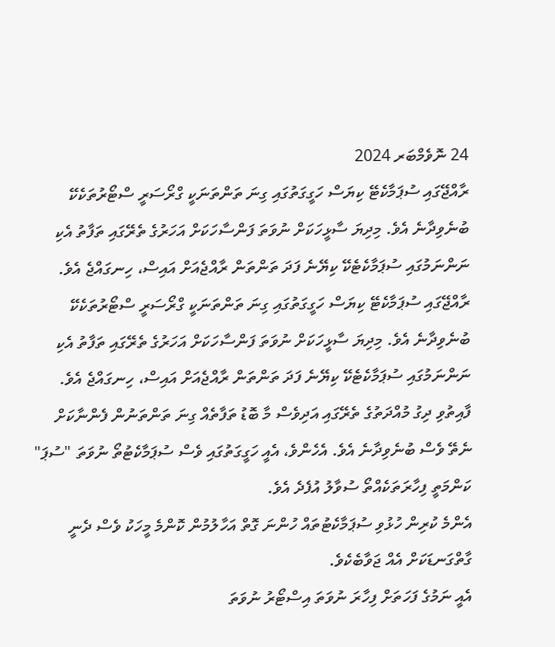24 ނޮވެމްބަރ 2024
ރާއްޖޭގައި ސުޕަމާކެޓޭ ކިޔަސް ހަގީގަތުގައި ގިނަ ތަންތަނަކީ ގްރޯސަރީ ސްޓޯރުތަކެކޭ ބުނެވިދާނެ އެވެ. މިދިޔަ ސާޅީހަކަށް ނުވަތަ ފަންސާހަކަށް އަހަރުގެ ތެރޭގައި ތަފާތު އެކި ނަންނަމުގައި ސުޕަމާކެޓެކޭ ކިޔޭނެ ފަދަ ތަންތަން ރާއްޖެއަށް އައިސް، ހިނގައްޖެ އެވެ.
ރާއްޖޭގައި ސުޕަމާކެޓޭ ކިޔަސް ހަގީގަތުގައި ގިނަ ތަންތަނަކީ ގްރޯސަރީ ސްޓޯރުތަކެކޭ ބުނެވިދާނެ އެވެ. މިދިޔަ ސާޅީހަކަށް ނުވަތަ ފަންސާހަކަށް އަހަރުގެ ތެރޭގައި ތަފާތު އެކި ނަންނަމުގައި ސުޕަމާކެޓެކޭ ކިޔޭނެ ފަދަ ތަންތަން ރާއްޖެއަށް އައިސް، ހިނގައްޖެ އެވެ.
ފާއިތުވި ދިގު މުއްދަތުގެ ތެރޭގައި އަދިވެސް މާ ބޮޑު ތަފާތެއް ގިނަ ތަންތަނުން ފެންނާކަށް ނެތޭ ވެސް ބުނެވިދާނެ އެވެ. އެހެންވެ، އެއީ ހަގީގަތުގައި ވެސް ސުޕަމާކެޓުތޯ ނުވަތަ "ސުޕަ" ކަންމަތީ ފިހާރަތަކެއްތޯ ސުވާލު އުފެދެ އެވެ.
އެންމެ ކުރިން ހުޅުވި ސުޕަމާކެޓުތައް ހުންނަ ގޮތް އަހާލުމުން ކޮންމެ މީހަކު ވެސް ދެނީ ގާތްގަނޑަކަށް އެއް ޖަވާބެކެވެ.
އެއީ ނަމުގެ ފަހަތަށް ފިހާރަ ނުވަތަ އިސްޓޯރު ނުވަތަ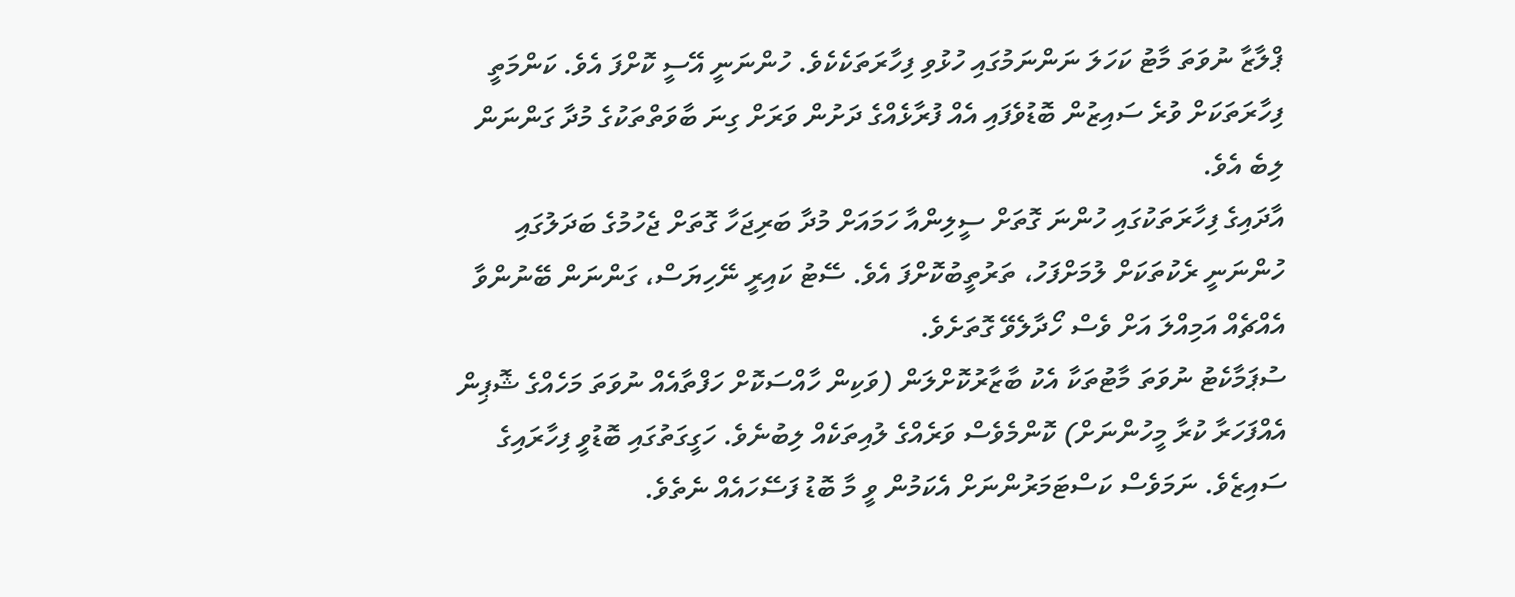ޕްލާޒާ ނުވަތަ މާޓު ކަހަލަ ނަންނަމުގައި ހުޅުވި ފިހާރަތަކެކެވެ. ހުންނަނީ އޭސީ ކޮށްފަ އެވެ. ކަންމަތީ ފިހާރަތަކަށް ވުރެ ސައިޒުން ބޮޑުވެފައި އެއް ފުރާޅެއްގެ ދަށުން ވަރަށް ގިނަ ބާވަތްތަކުގެ މުދާ ގަންނަން ލިބެ އެވެ.
އާދައިގެ ފިހާރަތަކުގައި ހުންނަ ގޮތަށް ސީލިންއާ ހަމައަށް މުދާ ބަރިޖަހާ ގޮތަށް ޖެހުމުގެ ބަދަލުގައި ހުންނަނީ ރެކުތަކަށް ލުމަށްފަހު، ތަރުތީބުކޮށްފަ އެވެ. ސޭޓު ކައިރީ ނޭހިޔަސް، ގަންނަން ބޭނުންވާ އެއްޗެއް އަމިއްލަ އަށް ވެސް ހޯދާލެވޭ ގޮތަށެވެ.
ސުޕަމާކެޓު ނުވަތަ މާޓުތަކާ އެކު ބާޒާރުކޮށްލަން (ވަކިން ހާއްސަކޮށް ހަފްތާއެއް ނުވަތަ މަހެއްގެ ޝޮޕިން އެއްފަހަރާ ކުރާ މީހުންނަށް) ކޮންމެވެސް ވަރެއްގެ ލުއިތަކެއް ލިބުނެވެ. ހަގީގަތުގައި ބޮޑުވީ ފިހާރައިގެ ސައިޒެވެ. ނަމަވެސް ކަސްޓަމަރުންނަށް އެކަމުން ވީ މާ ބޮޑު ފަސޭހައެއް ނެތެވެ.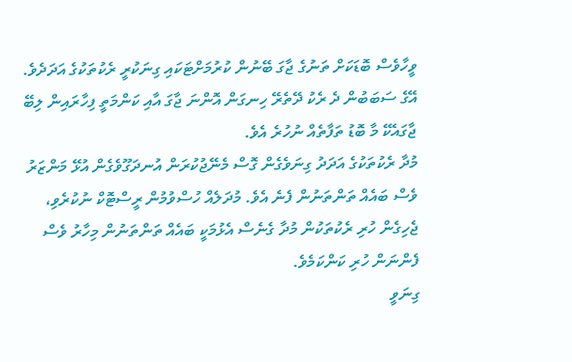ވީހާވެސް ބޮޑަކަށް ތަނުގެ ޖާގަ ބޭނުން ކުރުމަށްޓަކައި ގިނަކުރީ ރެކުތަކުގެ އަދަދެވެ. އޭގެ ސަބަބުން ދެ ރެކު ދޭތެރޭ ހިނގަން އޮންނަ ޖާގަ އާއި ކަންމަތީ ފިހާރައިން ލިބޭ ޖާގައެކޭ މާ ބޮޑު ތަފާތެއް ނުހުރެ އެވެ.
މުދާ ރެކުތަކުގެ އަދަދު ގިނަވެގެން ގޮސް މެނޭޖުކުރަން އުނދަގޫވެގެން އުޅޭ މަންޒަރު ވެސް ބައެއް ތަންތަނުން ފެނެ އެވެ. މުދަލެއް ހުސްވުމުން ރީސްޓޮކް ނުކުރެވި، ޖެހިގެން ހުރި ރެކުތަކުން މުދާ ގެނެސް އެޅުމަކީ ބައެއް ތަންތަނުން މިހާރު ވެސް ފެންނަން ހުރި ކަންކަމެވެ.
ގިނަވީ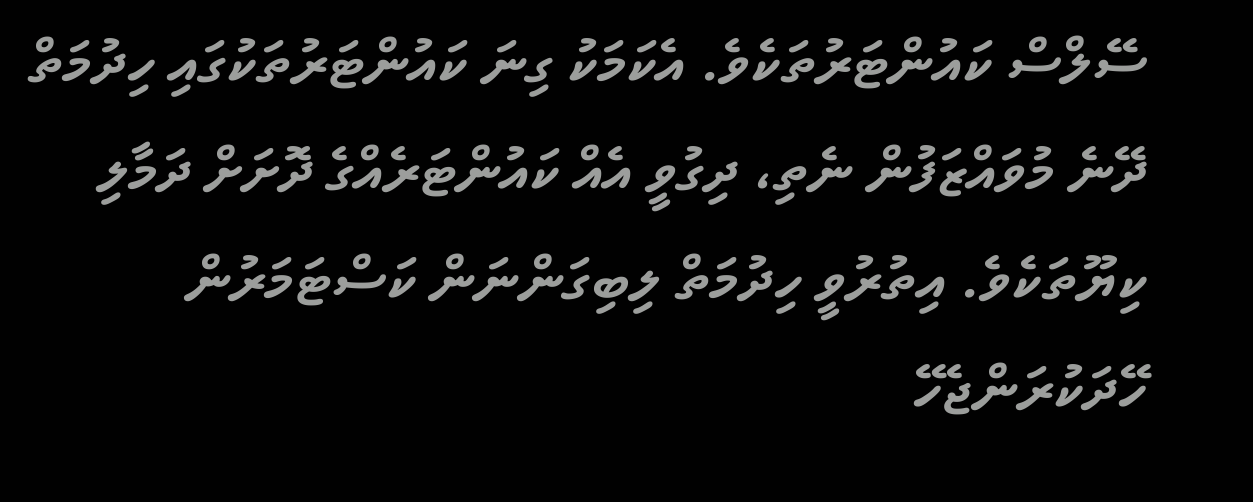ސޭލްސް ކައުންޓަރުތަކެވެ. އެކަމަކު ގިނަ ކައުންޓަރުތަކުގައި ހިދުމަތް ދޭނެ މުވައްޒަފުން ނެތި، ދިގުވީ އެއް ކައުންޓަރެއްގެ ދޮށަށް ދަމާލި ކިޔޫތަކެވެ. އިތުރުވީ ހިދުމަތް ލިބިގަންނަން ކަސްޓަމަރުން ހޭދަކުރަންޖެހޭ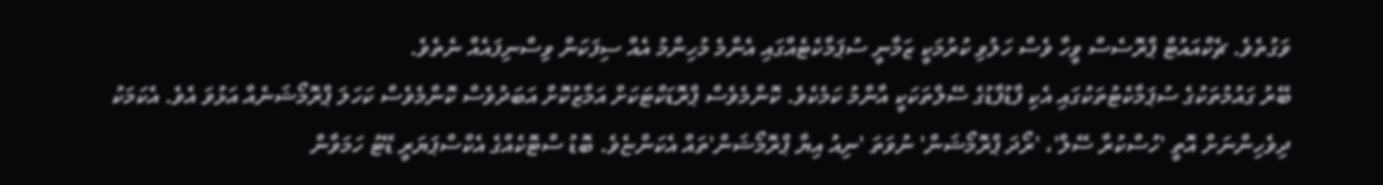ވަގުތެވެ. ޗެކްއައުޓް ޕްރޮސެސް ވީހާ ވެސް ހަލުވި ކުރުމަކީ ޒަމާނީ ސުޕަމާކެޓެއްގައި އެންމެ މުހިންމު އެއް ސިފަކަން ވިސްނިފައެއް ނެތެވެ.
ބޭރު ގައުމުތަކުގެ ސުޕަމާކެޓުތަކުގައި އެކި ފާޑުފާޑުގެ ސޭލްތަކަކީ އާންމު ކަމެކެވެ. ކޮންމެވެސް ޕްރޮޑަކްޓަކަށް އަމާޒުކޮށް އަބަދުވެސް ކޮންމެވެސް ކަހަލަ ޕްރޮމޯޝަނެއް އަޅުވަ އެވެ. އެކަމަކު ދިވެހިންނަށް އޮތީ 'ހުސްކުރާ ސޭލް'، 'ރޯދަ ޕްރޮމޯޝަން' ނުވަތަ 'ނިއު އިޔާ ޕްރޮމޯޝަން'ތައް އެކަންޏެވެ. ބޮޑު ސްޓޮކެއްގެ އެކްސްޕަޔަރީ ޑޭޓު ހަމަވާން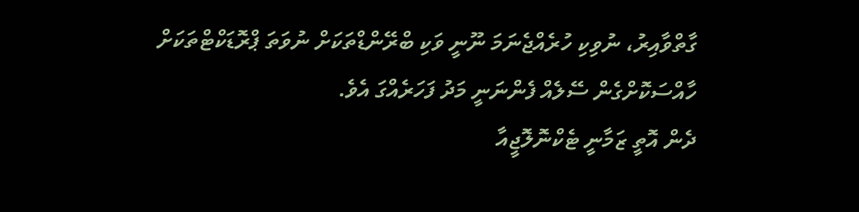ގާތްވާއިރު، ނުވިކި ހުރެއްޖެނަމަ ނޫނީ ވަކި ބްރޭންޑްތަކަށް ނުވަތަ ޕްރޮޑަކްޓްތަކަށް ހާއްސަކޮށްގެން ސޭލެއް ފެންނަނީ މަދު ފަހަރެއްގަ އެވެ.
ދެން އޮތީ ޒަމާނީ ޓެކްނޮލޮޖީއާ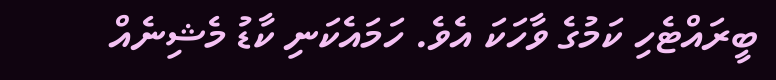ބީރައްޓެހި ކަމުގެ ވާހަކަ އެވެ. ހަމައެކަނި ކާޑު މެޝިނެއް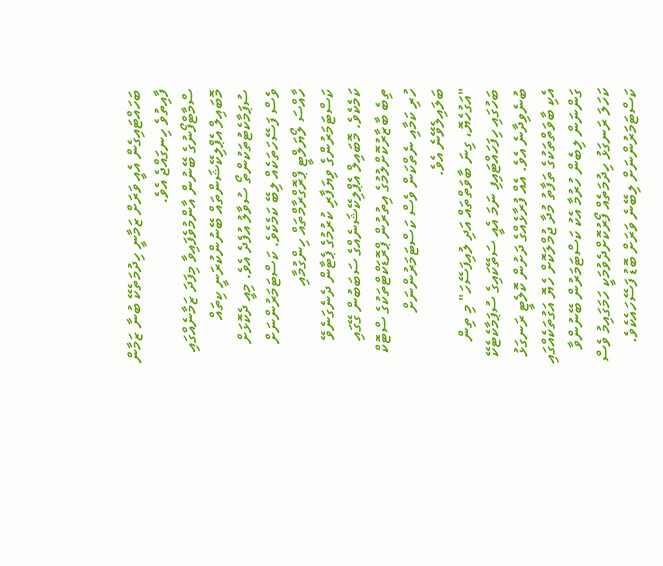ބަހައްޓައިގެން އެއީ ވަރަށް ޒަމާނީ ހިދުމަތެކޭ ބުނާ ޒަމާން ފާއިތުވެ ހިނގައްޖެ އެވެ.
ސްމާޓްފޯނުގެ ބޭނުން އާންމުވެފައިވާ މިފަދަ ޒަމާނެއްގައި މޮބައިލް އެޕްލިކޭޝަންތައް ބޭނުންކުރަނީ ކިތައް ސުޕަމާކެޓުތަކުންތޯ ސުވާލު އުފެދެ އެވެ. މިއީ ދެކޮޅަށް ވެސް ފަސޭހަތަކެއް ލިބޭ ކަމެކެވެ. ކަސްޓަމަރުންނަށް ހާއްސަ ލޯޔަލްޓީ ޕްރޮގްރާމްތައް ހިންގުމާއި ކަސްޓަމަރުންގެ ވިޔަފާރި ކުރުމުގެ ޕެޓާން ދެނެގަނެވޭ ކަމެކެވެ. މޮބައިލް އެޕްލިކޭޝަނެއްގެ ސަބަބުން ގޭގައި ތިބެ ބާޒާރުކޮށްލުމުގެ އިތުރުން ޕްރޮޑަކްޓްތަކުގެ ސްޓޮކް ހުރި ކަމާއި ނެތްކަން ވެސް ކަސްޓަމަރުންނަށް ބަލައިލެވޭނެ އެވެ.
"އަގުހެޔޮ، ގިނަ ބާވަތްތައް އަދި ލުއިފަސޭހަ" މި ތިން ބަހުގައި ހިފަހައްޓައިފި ނަމަ އެއީ ސަތޭކައިގެ ސުޕަމާކެޓެކޭ ބުނެވިދާނެ އެވެ. އެއް ފުރާޅެއްގެ ދަށުން ކޮލެޓީ ރަނގަޅު އެކި ބާވަތްތަކުގެ ތަފާތު މުދާ ޖުމްލަކޮށް ހެޔޮ އަގުތަކެއްގައި ގަންނަން ލިބެން ހުރުމާ އެކު ކަސްޓަމަރުން ބޭނުންވާ ކަހަލަ ރަނގަޅު ހިދުމަތެއް ފޯރުކޮށްދެވުމަކީ ހަމަގައިމު ވެސް ކަސްޓަމަރުންނަށް ލިބޭނެ ވަރަށް ބޮޑު ފަސޭހައެކެވެ.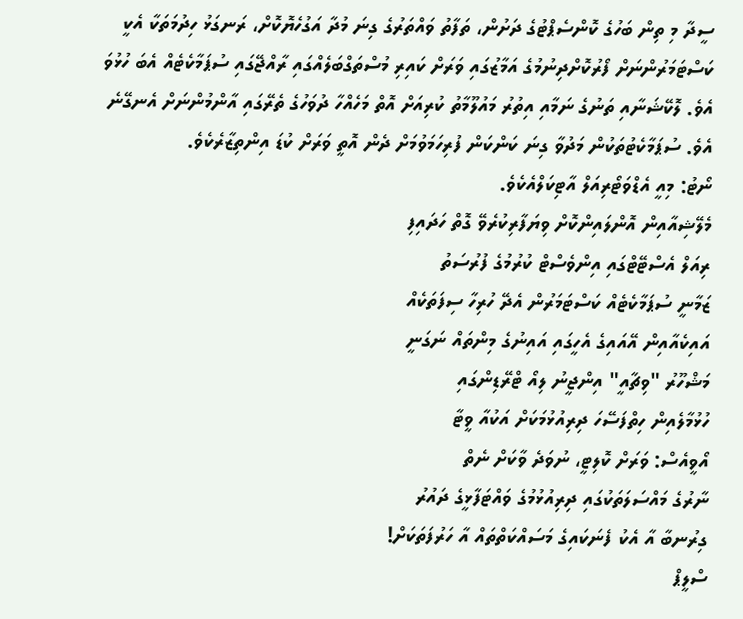ސީދާ މި ތިން ބަހުގެ ކޮންސެޕްޓުގެ ދަށުން، ތަފާތު ވައްތަރުގެ ގިނަ މުދާ އަގުހެޔޮކޮށް، ރަނގަޅު ހިދުމަތަކާ އެކީ ކަސްޓަމަރުންނަށް ފޯރުކޮށްދިނުމުގެ އަމާޒުގައި ވަރަށް ކައިރި މުސްތަގްބަލެއްގައި ރާއްޖޭގައި ސުޕަމާކެޓެއް އެބަ ހުޅުވަ އެވެ. ލޮކޭޝަނާއި ތަނުގެ ނަމާއި އިތުރު މައުލޫމާތު ކުރިއަށް އޮތް މަހެއްހާ ދުވަހުގެ ތެރޭގައި އާންމުންނަށް އެނގޭނެ އެވެ. ސުޕަމާކެޓުތަކުން މަދުވާ ގިނަ ކަންކަން ފުރިހަމަވުމަށް ދެން އޮތީ ވަރަށް ކުޑަ އިންތިޒާރެކެވެ.
ނޯޓު: މިއީ އެޑްވަޓޯރިއަލް އާޓިކަލްއެކެވެ.
މެލޭޝިއާއިން އޮންލައިންކޮށް ވިޔަފާރިކުރެވޭ ގޮތް ހަދައިފި
ރިއަލް އެސްޓޭޓްގައި އިންވެސްޓް ކުރުމުގެ ފުރުސަތު
ޒަމާނީ ސުޕަމާކެޓެއް ކަސްޓަމަރުން އެދޭ ހުރިހާ ސިފަތަކެއް
އައިކެއާއިން އޭއައިގެ އެހީގައި އައިނުގެ މިންތައް ނަގަނީ
މަޝްހޫރު "ވިޗާއީ" އިންޖީނު ލިއޯ ޓްރޭޑިންގައި
ހުޅުމާލެއިން ހިތްފަސޭހަ ދިރިއުޅުމަކަށް އަކުއާ ވީޓާ
އޯވީއެސް: ވަރަށް ކޮލިޓީ، ނުވަދެ ވާކަށް ނެތް
ނާރުގެ މައްސަލަތަކުގައި ދިރިއުޅުމުގެ ވައްޓަފާޅީގެ ދައުރު
ގިރުނބާ އާ އެކު ފެނަކައިގެ މަސައްކަތްތައް އާ ހަރުފަތަކަށް!
ސްލީޕް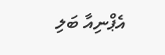އެޕްނިއާ ބަލި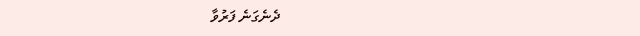ދެނެގަނެ ފަރުވާ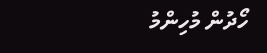ހޯދުން މުހިންމު